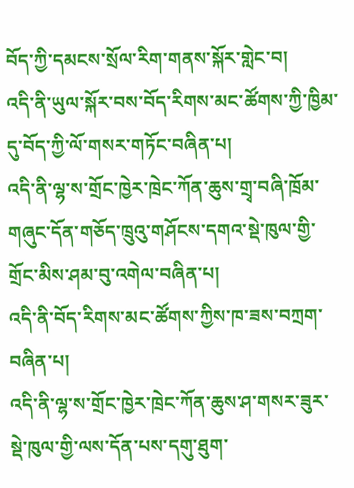བོད་ཀྱི་དམངས་སྲོལ་རིག་གནས་སྐོར་གླེང་བ།
འདི་ནི་ཡུལ་སྐོར་བས་བོད་རིགས་མང་ཚོགས་ཀྱི་ཁྱིམ་དུ་བོད་ཀྱི་ལོ་གསར་གཏོང་བཞིན་པ།
འདི་ནི་ལྷ་ས་གྲོང་ཁྱེར་ཁྲེང་ཀོན་ཆུས་གྲྭ་བཞི་ཁྲོམ་གཞུང་དོན་གཅོད་ཁྲུའུ་གཤོངས་དགའ་སྡེ་ཁུལ་གྱི་གྲོང་མིས་ཤམ་བུ་འགེལ་བཞིན་པ།
འདི་ནི་བོད་རིགས་མང་ཚོགས་ཀྱིས་ཁ་ཟས་བཀྲག་བཞིན་པ།
འདི་ནི་ལྷ་ས་གྲོང་ཁྱེར་ཁྲེང་ཀོན་ཆུས་ཤ་གསར་ཟུར་སྡེ་ཁུལ་གྱི་ལས་དོན་པས་དགུ་ཐུག་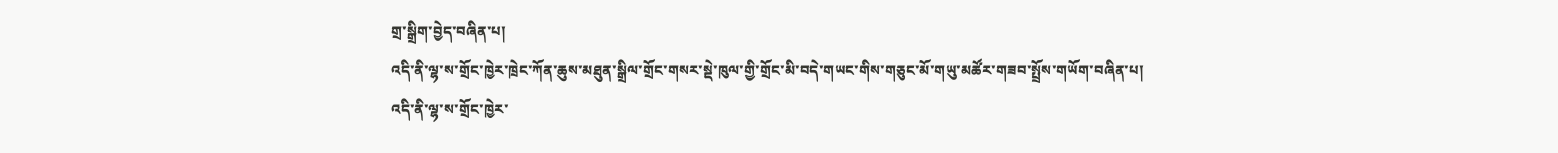གྲ་སྒྲིག་བྱེད་བཞིན་པ།
འདི་ནི་ལྷ་ས་གྲོང་ཁྱེར་ཁྲེང་ཀོན་ཆུས་མཐུན་སྒྲིལ་གྲོང་གསར་སྡེ་ཁུལ་གྱི་གྲོང་མི་བདེ་གཡང་གིས་གཅུང་མོ་གཡུ་མཚོར་གཟབ་སྤྲོས་གཡོག་བཞིན་པ།
འདི་ནི་ལྷ་ས་གྲོང་ཁྱེར་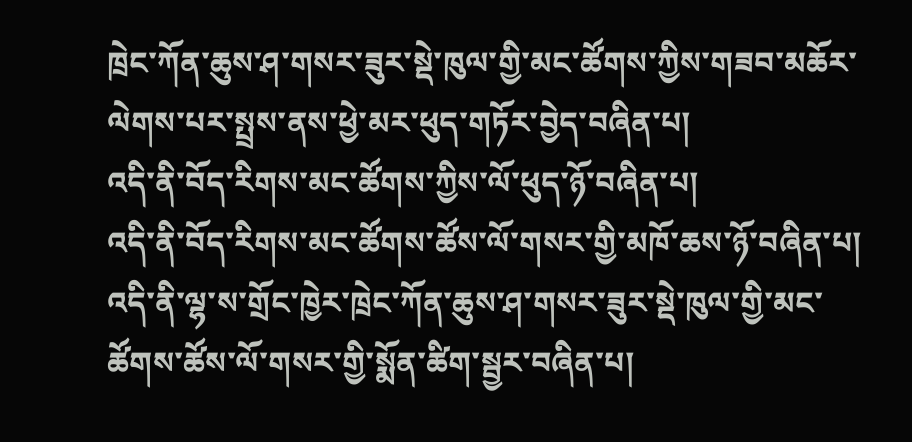ཁྲེང་ཀོན་ཆུས་ཤ་གསར་ཟུར་སྡེ་ཁུལ་གྱི་མང་ཚོགས་ཀྱིས་གཟབ་མཆོར་ལེགས་པར་སྤྲས་ནས་ཕྱེ་མར་ཕུད་གཏོར་བྱེད་བཞིན་པ།
འདི་ནི་བོད་རིགས་མང་ཚོགས་ཀྱིས་ལོ་ཕུད་ཉོ་བཞིན་པ།
འདི་ནི་བོད་རིགས་མང་ཚོགས་ཚོས་ལོ་གསར་གྱི་མཁོ་ཆས་ཉོ་བཞིན་པ།
འདི་ནི་ལྷ་ས་གྲོང་ཁྱེར་ཁྲེང་ཀོན་ཆུས་ཤ་གསར་ཟུར་སྡེ་ཁུལ་གྱི་མང་ཚོགས་ཚོས་ལོ་གསར་གྱི་སྨོན་ཚིག་སྦྱར་བཞིན་པ།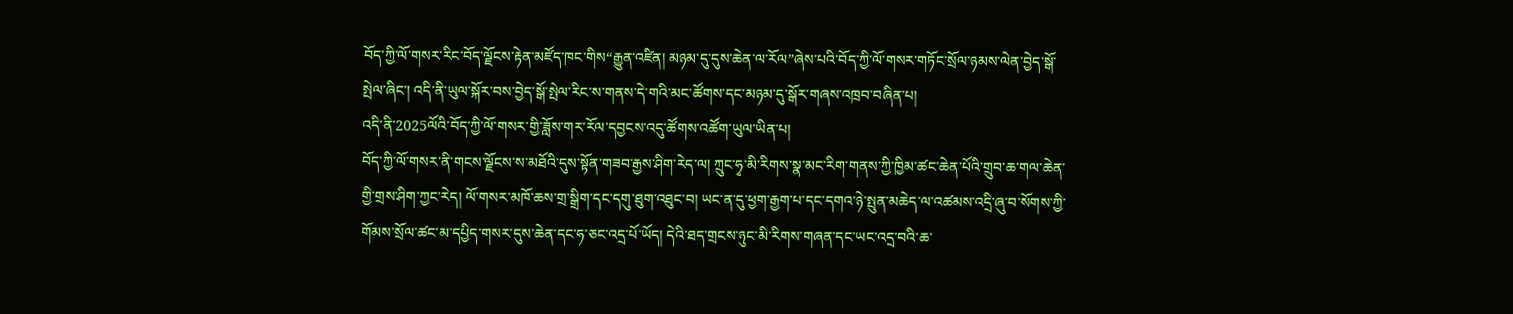བོད་ཀྱི་ལོ་གསར་རིང་བོད་ལྗོངས་རྟེན་མཛོད་ཁང་གིས“རྒྱུན་འཛིན། མཉམ་དུ་དུས་ཆེན་ལ་རོལ”ཞེས་པའི་བོད་ཀྱི་ལོ་གསར་གཏོང་སྲོལ་ཉམས་ལེན་བྱེད་སྒོ་སྤེལ་ཞིང་། འདི་ནི་ཡུལ་སྐོར་བས་བྱེད་སྒོ་སྤེལ་རིང་ས་གནས་དེ་གའི་མང་ཚོགས་དང་མཉམ་དུ་སྒོར་གཞས་འཁྲབ་བཞིན་པ།
འདི་ནི་2025ལོའི་བོད་ཀྱི་ལོ་གསར་གྱི་ཟློས་གར་རོལ་དབྱངས་འདུ་ཚོགས་འཚོག་ཡུལ་ཡིན་པ།
བོད་ཀྱི་ལོ་གསར་ནི་གངས་ལྗོངས་ས་མཐོའི་དུས་སྟོན་གཟབ་རྒྱས་ཤིག་རེད་ལ། ཀྲུང་ཧྭ་མི་རིགས་སྣ་མང་རིག་གནས་ཀྱི་ཁྱིམ་ཚང་ཆེན་པོའི་གྲུབ་ཆ་གལ་ཆེན་གྱི་གྲས་ཤིག་ཀྱང་རེད། ལོ་གསར་མཁོ་ཆས་གྲ་སྒྲིག་དང་དགུ་ཐུག་འཐུང་བ། ཡང་ན་དུ་ཕྱག་རྒྱག་པ་དང་དགའ་ཉེ་སྤུན་མཆེད་ལ་འཚམས་འདྲི་ཞུ་བ་སོགས་ཀྱི་གོམས་སྲོལ་ཚང་མ་དཔྱིད་གསར་དུས་ཆེན་དང་ཧ་ཅང་འདྲ་པོ་ཡོད། དེའི་ཐད་གྲངས་ཉུང་མི་རིགས་གཞན་དང་ཡང་འདྲ་བའི་ཆ་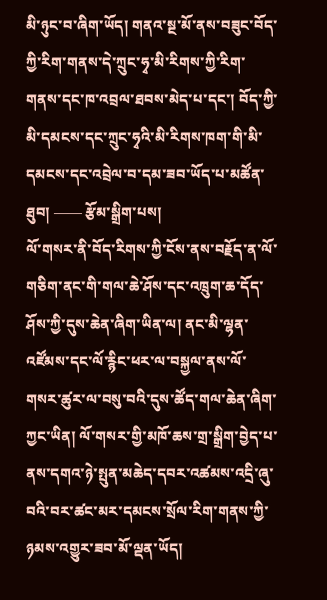མི་ཉུང་བ་ཞིག་ཡོད། གནའ་སྔ་མོ་ནས་བཟུང་བོད་ཀྱི་རིག་གནས་དེ་ཀྲུང་ཧྭ་མི་རིགས་ཀྱི་རིག་གནས་དང་ཁ་འབྲལ་ཐབས་མེད་པ་དང་། བོད་ཀྱི་མི་དམངས་དང་ཀྲུང་ཧྭའི་མི་རིགས་ཁག་གི་མི་དམངས་དང་འབྲེལ་བ་དམ་ཟབ་ཡོད་པ་མཚོན་ཐུབ། —— རྩོམ་སྒྲིག་པས།
ལོ་གསར་ནི་བོད་རིགས་ཀྱི་ངོས་ནས་བརྗོད་ན་ལོ་གཅིག་ནང་གི་གལ་ཆེ་ཤོས་དང་འཁྲུག་ཆ་དོད་ཤོས་ཀྱི་དུས་ཆེན་ཞིག་ཡིན་ལ། ནང་མི་ལྷན་འཛོམས་དང་ལོ་རྙིང་ཕར་ལ་བསྐྱལ་ནས་ལོ་གསར་ཚུར་ལ་བསུ་བའི་དུས་ཚོད་གལ་ཆེན་ཞིག་ཀྱང་ཡིན། ལོ་གསར་གྱི་མཁོ་ཆས་གྲ་སྒྲིག་བྱེད་པ་ནས་དགའ་ཉེ་སྤུན་མཆེད་དབར་འཚམས་འདྲི་ཞུ་བའི་བར་ཚང་མར་དམངས་སྲོལ་རིག་གནས་ཀྱི་ཉམས་འགྱུར་ཟབ་མོ་ལྡན་ཡོད།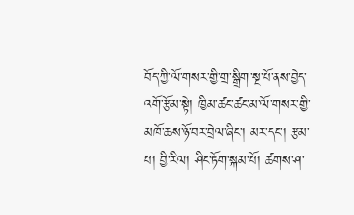བོད་ཀྱི་ལོ་གསར་གྱི་གྲ་སྒྲིག་སྔ་པོ་ནས་བྱེད་འགོ་རྩོམ་སྟེ། ཁྱིམ་ཚང་ཚང་མ་ལོ་གསར་གྱི་མཁོ་ཆས་ཉོ་བར་བྲེལ་ཞིང་། མར་དང་། རྩམ་པ། བྱི་རིལ། ཤིང་ཏོག་སྐམ་པོ། ཚགས་ཤ་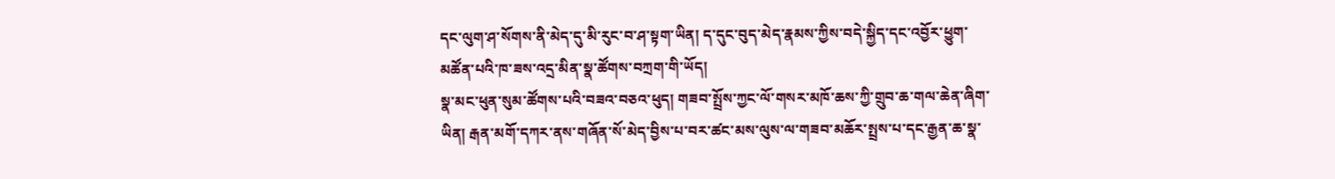དང་ལུག་ཤ་སོགས་ནི་མེད་དུ་མི་རུང་བ་ཤ་སྟག་ཡིན། ད་དུང་བུད་མེད་རྣམས་ཀྱིས་བདེ་སྐྱིད་དང་འབྱོར་ཕྱུག་མཚོན་པའི་ཁ་ཟས་འདྲ་མིན་སྣ་ཚོགས་བཀྲག་གི་ཡོད།
སྣ་མང་ཕུན་སུམ་ཚོགས་པའི་བཟའ་བཅའ་ཕུད། གཟབ་སྤྲོས་ཀྱང་ལོ་གསར་མཁོ་ཆས་ཀྱི་གྲུབ་ཆ་གལ་ཆེན་ཞིག་ཡིན། རྒན་མགོ་དཀར་ནས་གཞོན་སོ་མེད་བྱིས་པ་བར་ཚང་མས་ལུས་ལ་གཟབ་མཆོར་སྤྲས་པ་དང་རྒྱན་ཆ་སྣ་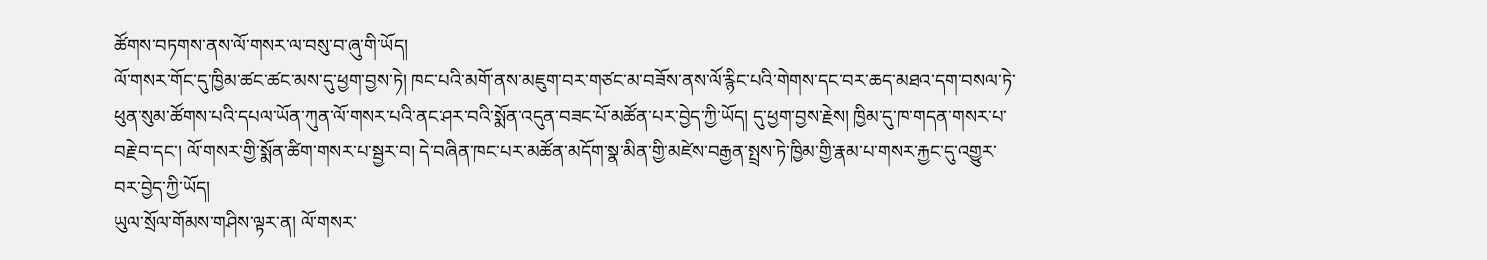ཚོགས་བཏགས་ནས་ལོ་གསར་ལ་བསུ་བ་ཞུ་གི་ཡོད།
ལོ་གསར་གོང་དུ་ཁྱིམ་ཚང་ཚང་མས་དུ་ཕྱག་བྱས་ཏེ། ཁང་པའི་མགོ་ནས་མཇུག་བར་གཙང་མ་བཟོས་ནས་ལོ་རྙིང་པའི་གེགས་དང་བར་ཆད་མཐའ་དག་བསལ་ཏེ་ཕུན་སུམ་ཚོགས་པའི་དཔལ་ཡོན་ཀུན་ལོ་གསར་པའི་ནང་ཤར་བའི་སྨོན་འདུན་བཟང་པོ་མཚོན་པར་བྱེད་ཀྱི་ཡོད། དུ་ཕྱག་བྱས་རྗེས། ཁྱིམ་དུ་ཁ་གདན་གསར་པ་བརྗེ་བ་དང་། ལོ་གསར་གྱི་སྨོན་ཚིག་གསར་པ་སྦྱར་བ། དེ་བཞིན་ཁང་པར་མཚོན་མདོག་སྣ་མིན་གྱི་མཛེས་བརྒྱན་སྤྲས་ཏེ་ཁྱིམ་གྱི་རྣམ་པ་གསར་རྐྱང་དུ་འགྱུར་བར་བྱེད་ཀྱི་ཡོད།
ཡུལ་སྲོལ་གོམས་གཤིས་ལྟར་ན། ལོ་གསར་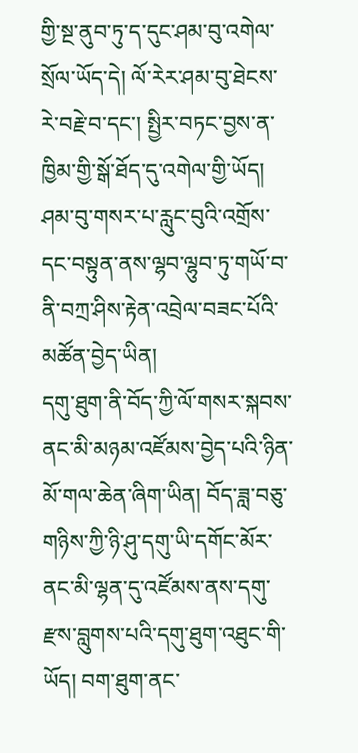གྱི་སྔ་ནུབ་ཏུ་ད་དུང་ཤམ་བུ་འགེལ་སྲོལ་ཡོད་དེ། ལོ་རེར་ཤམ་བུ་ཐེངས་རེ་བརྗེ་བ་དང་། སྤྱིར་བཏང་བྱས་ན་ཁྱིམ་གྱི་སྒོ་ཐོད་དུ་འགེལ་གྱི་ཡོད། ཤམ་བུ་གསར་པ་རླུང་བུའི་འགྲོས་དང་བསྟུན་ནས་ལྷབ་ལྷུབ་ཏུ་གཡོ་བ་ནི་བཀྲ་ཤིས་རྟེན་འབྲེལ་བཟང་པོའི་མཚོན་བྱེད་ཡིན།
དགུ་ཐུག་ནི་བོད་ཀྱི་ལོ་གསར་སྐབས་ནང་མི་མཉམ་འཛོམས་བྱེད་པའི་ཉིན་མོ་གལ་ཆེན་ཞིག་ཡིན། བོད་ཟླ་བཅུ་གཉིས་ཀྱི་ཉི་ཤུ་དགུ་ཡི་དགོང་མོར་ནང་མི་ལྷན་དུ་འཛོམས་ནས་དགུ་རྫས་བླུགས་པའི་དགུ་ཐུག་འཐུང་གི་ཡོད། བག་ཐུག་ནང་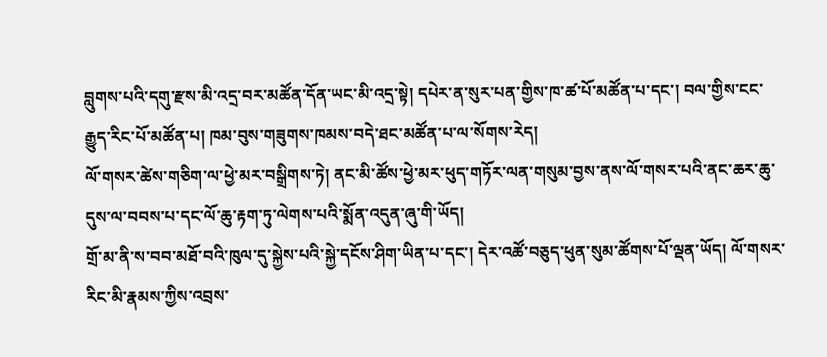བླུགས་པའི་དགུ་རྫས་མི་འདྲ་བར་མཚོན་དོན་ཡང་མི་འདྲ་སྟེ། དཔེར་ན་སུར་པན་གྱིས་ཁ་ཚ་པོ་མཚོན་པ་དང་། བལ་གྱིས་ངང་རྒྱུད་རིང་པོ་མཚོན་པ། ཁམ་བུས་གཟུགས་ཁམས་བདེ་ཐང་མཚོན་པ་ལ་སོགས་རེད།
ལོ་གསར་ཚེས་གཅིག་ལ་ཕྱེ་མར་བསྒྲིགས་ཏེ། ནང་མི་ཚོས་ཕྱེ་མར་ཕུད་གཏོར་ལན་གསུམ་བྱས་ནས་ལོ་གསར་པའི་ནང་ཆར་ཆུ་དུས་ལ་བབས་པ་དང་ལོ་ཆུ་རྟག་ཏུ་ལེགས་པའི་སྨོན་འདུན་ཞུ་གི་ཡོད།
གྲོ་མ་ནི་ས་བབ་མཐོ་བའི་ཁུལ་དུ་སྐྱེས་པའི་སྐྱེ་དངོས་ཤིག་ཡིན་པ་དང་། དེར་འཚོ་བཅུད་ཕུན་སུམ་ཚོགས་པོ་ལྡན་ཡོད། ལོ་གསར་རིང་མི་རྣམས་ཀྱིས་འབྲས་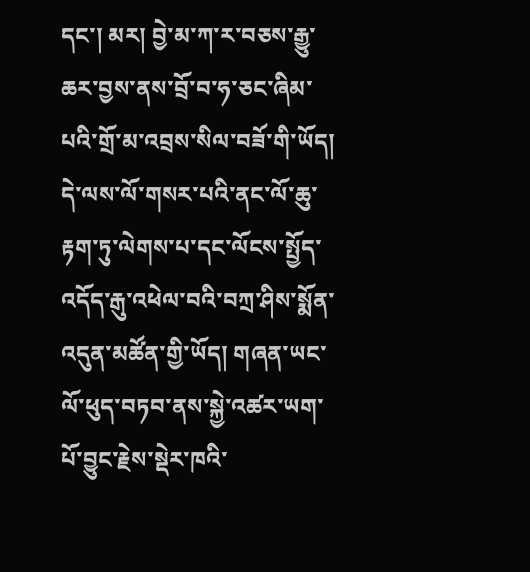དང་། མར། བྱེ་མ་ཀ་ར་བཅས་རྒྱུ་ཆར་བྱས་ནས་བྲོ་བ་ཧ་ཅང་ཞིམ་པའི་གྲོ་མ་འབྲས་སིལ་བཟོ་གི་ཡོད། དེ་ལས་ལོ་གསར་པའི་ནང་ལོ་ཆུ་རྟག་ཏུ་ལེགས་པ་དང་ལོངས་སྤྱོད་འདོད་རྒུ་འཕེལ་བའི་བཀྲ་ཤིས་སྨོན་འདུན་མཚོན་གྱི་ཡོད། གཞན་ཡང་ལོ་ཕུད་བཏབ་ནས་སྐྱེ་འཚར་ཡག་པོ་བྱུང་རྗེས་སྡེར་ཁའི་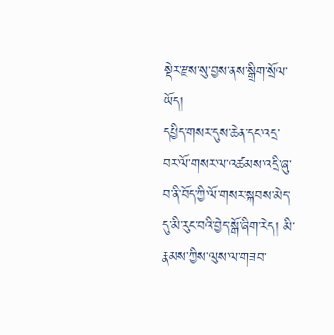སྡེར་རྫས་སུ་བྱས་ནས་སྒྲིག་སྲོལ་ཡོད།
དཔྱིད་གསར་དུས་ཆེན་དང་འདྲ་བར་ལོ་གསར་ལ་འཚམས་འདྲི་ཞུ་བ་ནི་བོད་ཀྱི་ལོ་གསར་སྐབས་མེད་དུ་མི་རུང་བའི་བྱེད་སྒོ་ཞིག་རེད། མི་རྣམས་ཀྱིས་ལུས་ལ་གཟབ་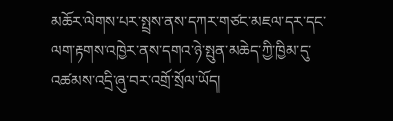མཆོར་ལེགས་པར་སྤྲས་ནས་དཀར་གཙང་མཇལ་དར་དང་ལག་རྟགས་འཁྱེར་ནས་དགའ་ཉེ་སྤུན་མཆེད་ཀྱི་ཁྱིམ་དུ་འཚམས་འདྲི་ཞུ་བར་འགྲོ་སྲོལ་ཡོད།